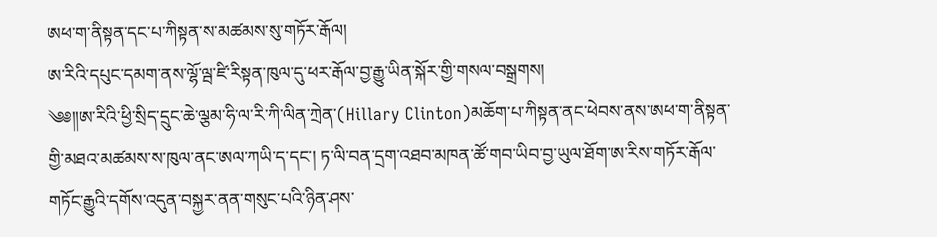ཨཕ་ག་ནིསྟན་དང་པ་ཀིསྟན་ས་མཚམས་སུ་གཏོར་རྒོལ།
ཨ་རིའི་དཔུང་དམག་ནས་ལྷོ་ལྦ་ཛི་རིསྟན་ཁུལ་དུ་ཕར་རྒོལ་བྱ་རྒྱུ་ཡིན་སྐོར་གྱི་གསལ་བསྒྲགས།
༄༅༎ཨ་རིའི་ཕྱི་སྲིད་དྲུང་ཆེ་ལྕམ་ཧི་ལ་རི་ཀི་ལིན་ཀྲེན་(Hillary Clinton)མཆོག་པ་ཀིསྟན་ནང་ཕེབས་ནས་ཨཕ་ག་ནིསྟན་གྱི་མཐའ་མཚམས་ས་ཁུལ་ནང་ཨལ་ཀཡི་ད་དང་། ཏ་ལི་བན་དྲག་འཐབ་མཁན་ཚོ་གབ་ཡིབ་བྱ་ཡུལ་ཐོག་ཨ་རིས་གཏོར་རྒོལ་གཏོང་རྒྱུའི་དགོས་འདུན་བསྐྱར་ནན་གསུང་པའི་ཉིན་ཤས་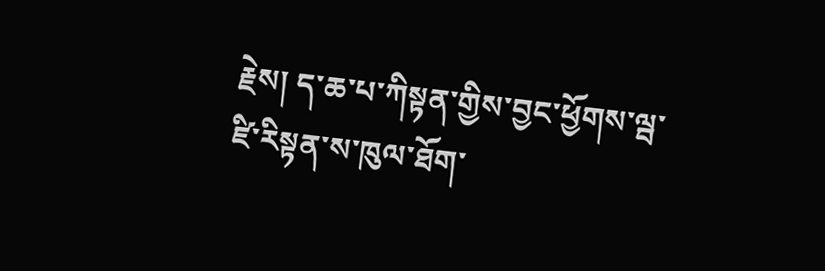རྗེས། ད་ཆ་པ་ཀིསྟན་གྱིས་བྱང་ཕྱོགས་ལྦ་ཛི་རིསྟན་ས་ཁུལ་ཐོག་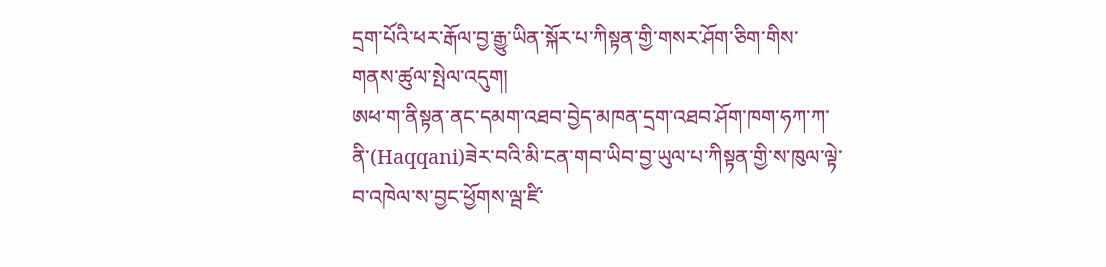དྲག་པོའི་ཕར་རྒོལ་བྱ་རྒྱུ་ཡིན་སྐོར་པ་ཀིསྟན་གྱི་གསར་ཤོག་ཅིག་གིས་གནས་ཚུལ་སྤེལ་འདུག།
ཨཕ་ག་ནིསྟན་ནང་དམག་འཐབ་བྱེད་མཁན་དྲག་འཐབ་ཤོག་ཁག་ཧཀ་ཀ་ནི་(Haqqani)ཟེར་བའི་མི་ངན་གབ་ཡིབ་བྱ་ཡུལ་པ་ཀིསྟན་གྱི་ས་ཁུལ་ལྟེ་བ་འཁེལ་ས་བྱང་ཕྱོགས་ལྦ་ཛི་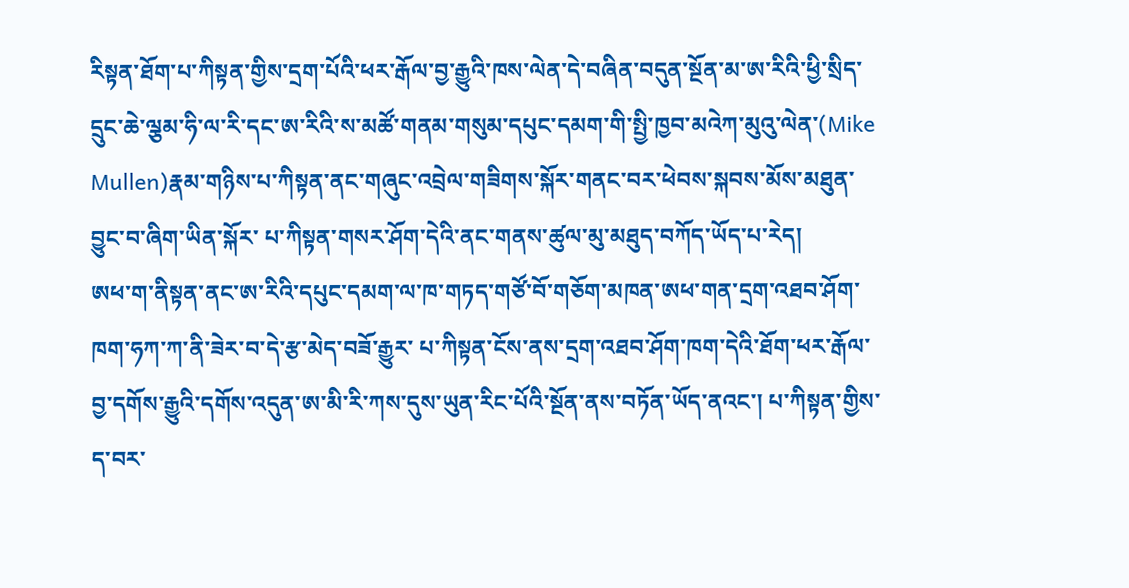རིསྟན་ཐོག་པ་ཀིསྟན་གྱིས་དྲག་པོའི་ཕར་རྒོལ་བྱ་རྒྱུའི་ཁས་ལེན་དེ་བཞིན་བདུན་སྔོན་མ་ཨ་རིའི་ཕྱི་སྲིད་དྲུང་ཆེ་ལྕམ་ཧི་ལ་རི་དང་ཨ་རིའི་ས་མཚོ་གནམ་གསུམ་དཔུང་དམག་གི་སྤྱི་ཁྱབ་མའེཀ་མུའུ་ལེན་(Mike Mullen)རྣམ་གཉིས་པ་ཀིསྟན་ནང་གཞུང་འབྲེལ་གཟིགས་སྐོར་གནང་བར་ཕེབས་སྐབས་མོས་མཐུན་བྱུང་བ་ཞིག་ཡིན་སྐོར་ པ་ཀིསྟན་གསར་ཤོག་དེའི་ནང་གནས་ཚུལ་མུ་མཐུད་བཀོད་ཡོད་པ་རེད།
ཨཕ་ག་ནིསྟན་ནང་ཨ་རིའི་དཔུང་དམག་ལ་ཁ་གཏད་གཙོ་བོ་གཅོག་མཁན་ཨཕ་གན་དྲག་འཐབ་ཤོག་ཁག་ཧཀ་ཀ་ནི་ཟེར་བ་དེ་རྩ་མེད་བཟོ་རྒྱུར་ པ་ཀིསྟན་ངོས་ནས་དྲག་འཐབ་ཤོག་ཁག་དེའི་ཐོག་ཕར་རྒོལ་བྱ་དགོས་རྒྱུའི་དགོས་འདུན་ཨ་མི་རི་ཀས་དུས་ཡུན་རིང་པོའི་སྔོན་ནས་བཏོན་ཡོད་ནའང་། པ་ཀིསྟན་གྱིས་ད་བར་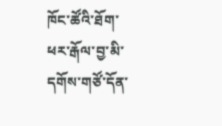ཁོང་ཚོའི་ཐོག་ཕར་རྒོལ་བྱ་མི་དགོས་གཙོ་དོན་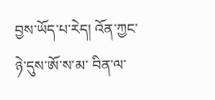བྱས་ཡོད་པ་རེད། འོན་ཀྱང་ཉེ་དུས་ཨོ་ས་མ་ བིན་ལ་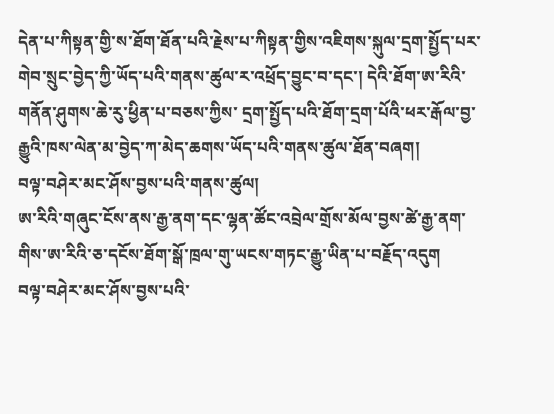དེན་པ་ཀིསྟན་གྱི་ས་ཐོག་ཐོན་པའི་རྗེས་པ་ཀིསྟན་གྱིས་འཇིགས་སྐུལ་དྲག་སྤྱོད་པར་གེབ་སྲུང་བྱེད་ཀྱི་ཡོད་པའི་གནས་ཚུལ་ར་འཕྲོད་བྱུང་བ་དང་། དེའི་ཐོག་ཨ་རིའི་གནོན་ཤུགས་ཆེ་རུ་ཕྱིན་པ་བཅས་ཀྱིས་ དྲག་སྤྱོད་པའི་ཐོག་དྲག་པོའི་ཕར་རྒོལ་བྱ་རྒྱུའི་ཁས་ལེན་མ་བྱེད་ཀ་མེད་ཆགས་ཡོད་པའི་གནས་ཚུལ་ཐོན་བཞག།
བལྟ་བཤེར་མང་ཤོས་བྱས་པའི་གནས་ཚུལ།
ཨ་རིའི་གཞུང་ངོས་ནས་རྒྱ་ནག་དང་ལྷན་ཚོང་འབྲེལ་གྲོས་མོལ་བྱས་ཚེ་རྒྱ་ནག་གིས་ཨ་རིའི་ཅ་དངོས་ཐོག་སྒོ་ཁྲལ་གུ་ཡངས་གཏང་རྒྱུ་ཡིན་པ་བརྗོད་འདུག
བལྟ་བཤེར་མང་ཤོས་བྱས་པའི་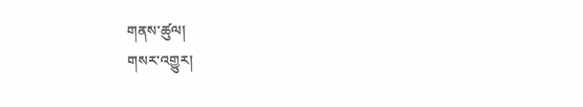གནས་ཚུལ།
གསར་འགྱུར།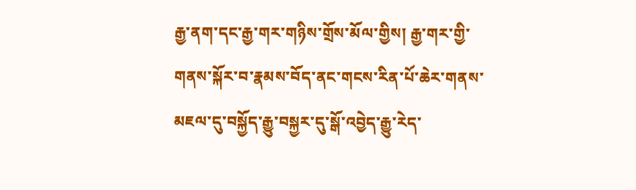རྒྱ་ནག་དང་རྒྱ་གར་གཉིས་གྲོས་མོལ་གྱིས། རྒྱ་གར་གྱི་གནས་སྐོར་བ་རྣམས་བོད་ནང་གངས་རིན་པོ་ཆེར་གནས་མཇལ་དུ་བསྐྱོད་རྒྱུ་བསྐྱར་དུ་སྒོ་འབྱེད་རྒྱུ་རེད་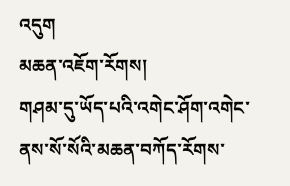འདུག
མཆན་འཇོག་རོགས།
གཤམ་དུ་ཡོད་པའི་འགེང་ཤོག་འགེང་ནས་སོ་སོའི་མཆན་བཀོད་རོགས་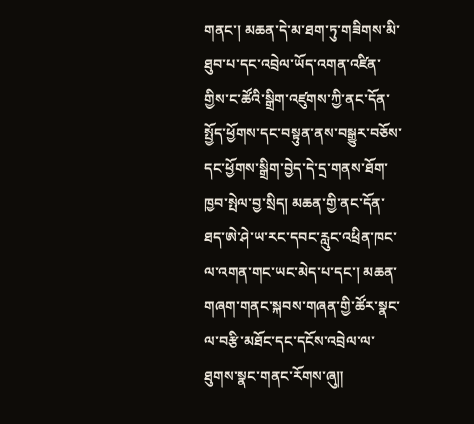གནང་། མཆན་དེ་མ་ཐག་ཏུ་གཟིགས་མི་ཐུབ་པ་དང་འབྲེལ་ཡོད་འགན་འཛིན་གྱིས་ང་ཚོའི་སྒྲིག་འཛུགས་ཀྱི་ནང་དོན་སྤྱོད་ཕྱོགས་དང་བསྟུན་ནས་བསྒྱུར་བཅོས་དང་ཕྱོགས་སྒྲིག་བྱེད་དེ་དྲ་གནས་ཐོག་ཁྱབ་སྤེལ་བྱ་སྲིད། མཆན་གྱི་ནང་དོན་ཐད་ཨེ་ཤེ་ཡ་རང་དབང་རླུང་འཕྲིན་ཁང་ལ་འགན་གང་ཡང་མེད་པ་དང་། མཆན་གཞག་གནང་སྐབས་གཞན་གྱི་ཚོར་སྣང་ལ་བརྩི་མཐོང་དང་དངོས་འབྲེལ་ལ་ཐུགས་སྣང་གནང་རོགས་ཞུ༎